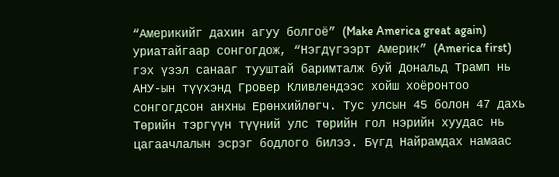“Америкийг дахин агуу болгоё” (Make America great again) уриатайгаар сонгогдож, “Нэгдүгээрт Америк” (America first) гэх үзэл санааг тууштай баримталж буй Дональд Трамп нь АНУ-ын түүхэнд Гровер Кливлендээс хойш хоёронтоо сонгогдсон анхны Ерөнхийлөгч. Тус улсын 45 болон 47 дахь Төрийн тэргүүн түүний улс төрийн гол нэрийн хуудас нь цагаачлалын эсрэг бодлого билээ. Бүгд Найрамдах намаас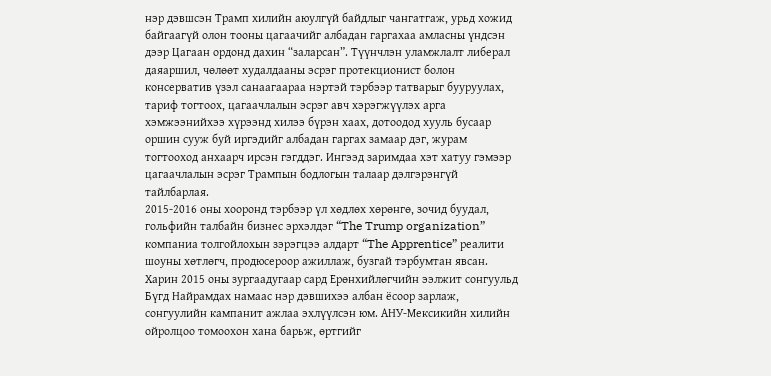нэр дэвшсэн Трамп хилийн аюулгүй байдлыг чангатгаж, урьд хожид байгаагүй олон тооны цагаачийг албадан гаргахаа амласны үндсэн дээр Цагаан ордонд дахин “заларсан”. Түүнчлэн уламжлалт либерал даяаршил, чөлөөт худалдааны эсрэг протекционист болон консерватив үзэл санаагаараа нэртэй тэрбээр татварыг бууруулах, тариф тогтоох, цагаачлалын эсрэг авч хэрэгжүүлэх арга хэмжээнийхээ хүрээнд хилээ бүрэн хаах, дотоодод хууль бусаар оршин сууж буй иргэдийг албадан гаргах замаар дэг, журам тогтооход анхаарч ирсэн гэгддэг. Ингээд заримдаа хэт хатуу гэмээр цагаачлалын эсрэг Трампын бодлогын талаар дэлгэрэнгүй тайлбарлая.
2015-2016 оны хооронд тэрбээр үл хөдлөх хөрөнгө, зочид буудал, гольфийн талбайн бизнес эрхэлдэг “The Trump organization” компаниа толгойлохын зэрэгцээ алдарт “The Apprentice” реалити шоуны хөтлөгч, продюсероор ажиллаж, бузгай тэрбумтан явсан. Харин 2015 оны зургаадугаар сард Ерөнхийлөгчийн ээлжит сонгуульд Бүгд Найрамдах намаас нэр дэвшихээ албан ёсоор зарлаж, сонгуулийн кампанит ажлаа эхлүүлсэн юм. АНУ-Мексикийн хилийн ойролцоо томоохон хана барьж, өртгийг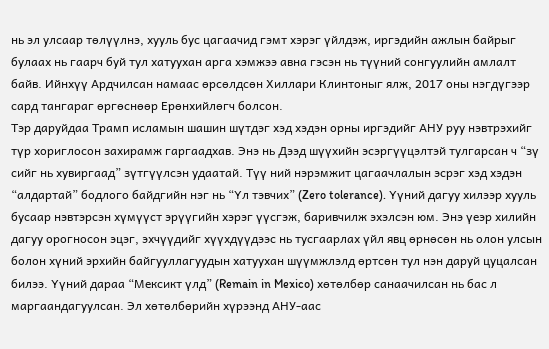нь эл улсаар төлүүлнэ, хууль бус цагаачид гэмт хэрэг үйлдэж, иргэдийн ажлын байрыг булаах нь гаарч буй тул хатуухан арга хэмжээ авна гэсэн нь түүний сонгуулийн амлалт байв. Ийнхүү Ардчилсан намаас өрсөлдсөн Хиллари Клинтоныг ялж, 2017 оны нэгдүгээр сард тангараг өргөснөөр Ерөнхийлөгч болсон.
Тэр даруйдаа Трамп исламын шашин шүтдэг хэд хэдэн орны иргэдийг АНУ руу нэвтрэхийг түр хориглосон захирамж гаргаадхав. Энэ нь Дээд шүүхийн эсэргүүцэлтэй тулгарсан ч “зү сийг нь хувиргаад” зүтгүүлсэн удаатай. Түү ний нэрэмжит цагаачлалын эсрэг хэд хэдэн “алдартай” бодлого байдгийн нэг нь “Үл тэвчих” (Zero tolerance). Үүний дагуу хилээр хууль бусаар нэвтэрсэн хүмүүст эрүүгийн хэрэг үүсгэж, баривчилж эхэлсэн юм. Энэ үеэр хилийн дагуу орогносон эцэг, эхчүүдийг хүүхдүүдээс нь тусгаарлах үйл явц өрнөсөн нь олон улсын болон хүний эрхийн байгууллагуудын хатуухан шүүмжлэлд өртсөн тул нэн даруй цуцалсан билээ. Үүний дараа “Мексикт үлд” (Remain in Mexico) хөтөлбөр санаачилсан нь бас л маргаандагуулсан. Эл хөтөлбөрийн хүрээнд АНУ-аас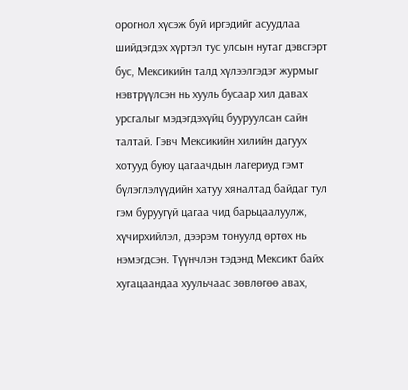орогнол хүсэж буй иргэдийг асуудлаа шийдэгдэх хүртэл тус улсын нутаг дэвсгэрт бус, Мексикийн талд хүлээлгэдэг журмыг нэвтрүүлсэн нь хууль бусаар хил давах урсгалыг мэдэгдэхүйц бууруулсан сайн талтай. Гэвч Мексикийн хилийн дагуух хотууд буюу цагаачдын лагериуд гэмт бүлэглэлүүдийн хатуу хяналтад байдаг тул гэм буруугүй цагаа чид барьцаалуулж, хүчирхийлэл, дээрэм тонуулд өртөх нь нэмэгдсэн. Түүнчлэн тэдэнд Мексикт байх хугацаандаа хуульчаас зөвлөгөө авах,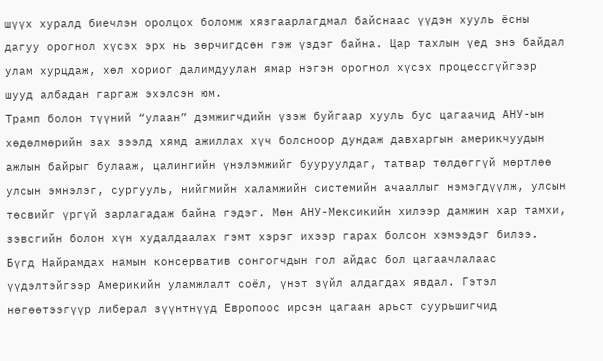шүүх хуралд биечлэн оролцох боломж хязгаарлагдмал байснаас үүдэн хууль ёсны дагуу орогнол хүсэх эрх нь зөрчигдсөн гэж үздэг байна. Цар тахлын үед энэ байдал улам хурцдаж, хөл хориог далимдуулан ямар нэгэн орогнол хүсэх процессгүйгээр шууд албадан гаргаж эхэлсэн юм.
Трамп болон түүний “улаан” дэмжигчдийн үзэж буйгаар хууль бус цагаачид АНУ-ын хөдөлмөрийн зах зээлд хямд ажиллах хүч болсноор дундаж давхаргын америкчуудын ажлын байрыг булааж, цалингийн үнэлэмжийг бууруулдаг, татвар төлдөггүй мөртлөө улсын эмнэлэг, сургууль, нийгмийн халамжийн системийн ачааллыг нэмэгдүүлж, улсын төсвийг үргүй зарлагадаж байна гэдэг. Мөн АНУ-Мексикийн хилээр дамжин хар тамхи, зэвсгийн болон хүн худалдаалах гэмт хэрэг ихээр гарах болсон хэмээдэг билээ. Бүгд Найрамдах намын консерватив сонгогчдын гол айдас бол цагаачлалаас үүдэлтэйгээр Америкийн уламжлалт соёл, үнэт зүйл алдагдах явдал. Гэтэл нөгөөтээгүүр либерал зүүнтнүүд Европоос ирсэн цагаан арьст суурьшигчид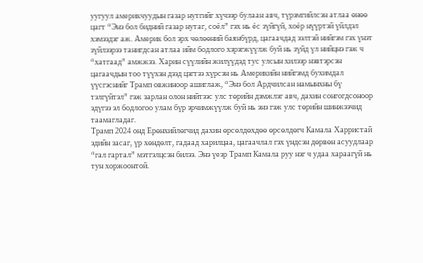уугуул америкчуудын газар нутгийг хүчээр булаан авч, түрэмгийлсэн атлаа өнөө цагт “Энэ бол бидний газар нутаг, соёл” гэх нь ёс зүйгүй, хоёр нүүртэй үйлдэл хэмээдэг аж. Америк бол эрх чөлөөний баянбүрд, цагаачдад ээлтэй нийгэм гэх үнэт зүйлээрээ танигдсан атлаа ийм бодлого хэрэгжүүлж буй нь зүйд үл нийцнэ гэж ч “хатгаад” амжжээ. Харин сүүлийн жилүүдэд тус улсын хилээр нэвтэрсэн цагаачдын тоо түүхэн дээд цэгтээ хүрсэн нь Америкийн нийгэмд бухимдал үүсгэснийг Трамп овжиноор ашиглаж, “Энэ бол Ардчилсан намынхны бү тэлгүйтэл” гэж зарлан олон нийтээс улс төрийн дэмжлэг авч, дахин сонгогдсоноор эдүгээ эл бодлогоо улам бүр эрчимжүүлж буй нь энэ гэж улс төрийн шинжээчид таамагладаг.
Трамп 2024 онд Ерөнхийлөгчид дахин өрсөлдөхдөө өрсөлдөгч Камала Харристай эдийн засаг, үр хөндөлт, гадаад харилцаа, цагаачлал гэх үндсэн дөрвөн асуудлаар “гал гартал” мэтгэлцсэн билээ. Энэ үеэр Трамп Камала руу нэг ч удаа хараагүй нь тун хоржоонтой.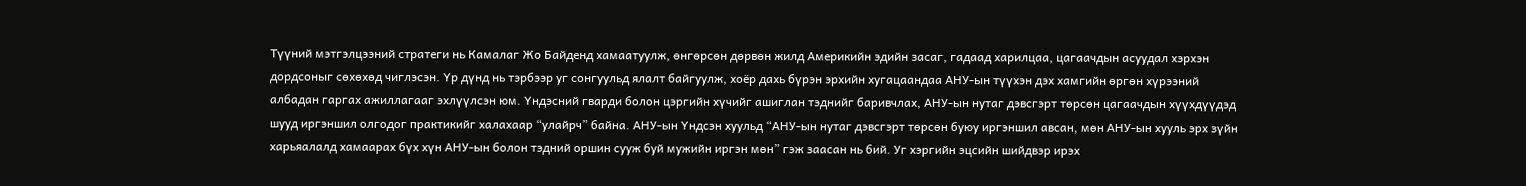Түүний мэтгэлцээний стратеги нь Камалаг Жо Байденд хамаатуулж, өнгөрсөн дөрвөн жилд Америкийн эдийн засаг, гадаад харилцаа, цагаачдын асуудал хэрхэн дордсоныг сөхөхөд чиглэсэн. Үр дүнд нь тэрбээр уг сонгуульд ялалт байгуулж, хоёр дахь бүрэн эрхийн хугацаандаа АНУ-ын түүхэн дэх хамгийн өргөн хүрээний албадан гаргах ажиллагааг эхлүүлсэн юм. Үндэсний гварди болон цэргийн хүчийг ашиглан тэднийг баривчлах, АНУ-ын нутаг дэвсгэрт төрсөн цагаачдын хүүхдүүдэд шууд иргэншил олгодог практикийг халахаар “улайрч” байна. АНУ-ын Үндсэн хуульд “АНУ-ын нутаг дэвсгэрт төрсөн буюу иргэншил авсан, мөн АНУ-ын хууль эрх зүйн харьяалалд хамаарах бүх хүн АНУ-ын болон тэдний оршин сууж буй мужийн иргэн мөн” гэж заасан нь бий. Уг хэргийн эцсийн шийдвэр ирэх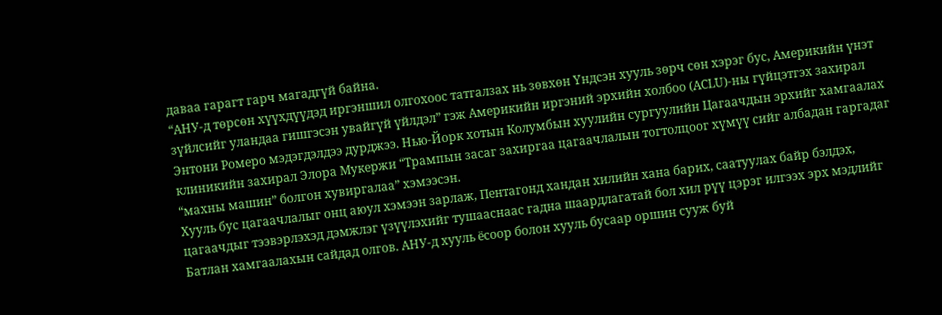даваа гарагт гарч магадгүй байна.
“АНУ-д төрсөн хүүхдүүдэд иргэншил олгохоос татгалзах нь зөвхөн Үндсэн хууль зөрч сөн хэрэг бус, Америкийн үнэт зүйлсийг уландаа гишгэсэн увайгүй үйлдэл” гэж Америкийн иргэний эрхийн холбоо (ACLU)-ны гүйцэтгэх захирал Энтони Ромеро мэдэгдэлдээ дурджээ. Нью-Йорк хотын Колумбын хуулийн сургуулийн Цагаачдын эрхийг хамгаалах клиникийн захирал Элора Мукержи “Трампын засаг захиргаа цагаачлалын тогтолцоог хүмүү сийг албадан гаргадаг “махны машин” болгон хувиргалаа” хэмээсэн.
Хууль бус цагаачлалыг онц аюул хэмээн зарлаж, Пентагонд хандан хилийн хана барих, саатуулах байр бэлдэх, цагаачдыг тээвэрлэхэд дэмжлэг үзүүлэхийг тушааснаас гадна шаардлагатай бол хил рүү цэрэг илгээх эрх мэдлийг Батлан хамгаалахын сайдад олгов. АНУ-д хууль ёсоор болон хууль бусаар оршин сууж буй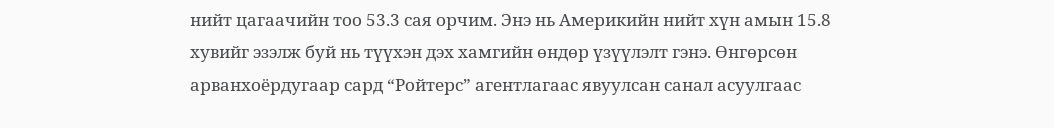нийт цагаачийн тоо 53.3 сая орчим. Энэ нь Америкийн нийт хүн амын 15.8 хувийг эзэлж буй нь түүхэн дэх хамгийн өндөр үзүүлэлт гэнэ. Өнгөрсөн арванхоёрдугаар сард “Ройтерс” агентлагаас явуулсан санал асуулгаас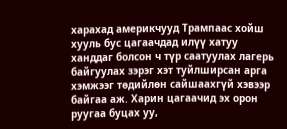харахад америкчууд Трампаас хойш хууль бус цагаачдад илүү хатуу ханддаг болсон ч түр саатуулах лагерь байгуулах зэрэг хэт туйлширсан арга хэмжээг төдийлөн сайшаахгүй хэвээр байгаа аж. Харин цагаачид эх орон руугаа буцах уу,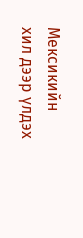Мексикийн хил дээр үлдэх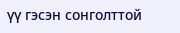үү гэсэн сонголттой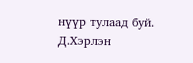нүүр тулаад буй.
Д.Хэрлэн